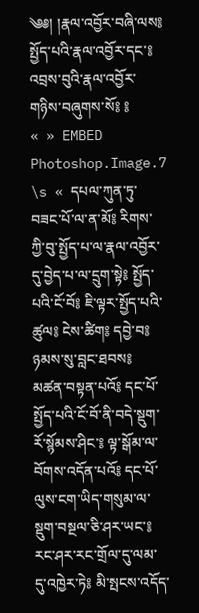༄༅། །རྣལ་འབྱོར་བཞི་ལས༔ སྤྱོད་པའི་རྣལ་འབྱོར་དང་༔ འབྲས་བུའི་རྣལ་འབྱོར་གཉིས་བཞུགས་སོ༔ ༔
« » EMBED Photoshop.Image.7 \s « དཔལ་ཀུན་ཏུ་བཟང་པོ་ལ་ན་མོ༔ རིགས་ཀྱི་བུ་སྤྱོད་པ་ལ་རྣལ་འབྱོར་དུ་བྱེད་པ་ལ་དྲུག་སྟེ༔ སྤྱོད་པའི་ངོ་བོ༔ ཇི་ལྟར་སྤྱོད་པའི་ཚུལ༔ ངེས་ཚིག༔ དབྱེ་བ༔ ཉམས་སུ་བླང་ཐབས༔ མཚན་བསྟན་པའོ༔ དང་པོ་སྤྱོད་པའི་ངོ་བོ་ནི་བདེ་སྡུག་རོ་སྙོམས་ཤིང་༔ ལྟ་སྒོམ་ལ་བོགས་འདོན་པའོ༔ དང་པོ་ལུས་ངག་ཡིད་གསུམ་ལ་སྡུག་བསྔལ་ཅི་ཤར་ཡང་༔ རང་ཤར་རང་གྲོལ་དུ་ལམ་དུ་འཁྱེར་ཏེ༔ མི་སྤངས་འདོད་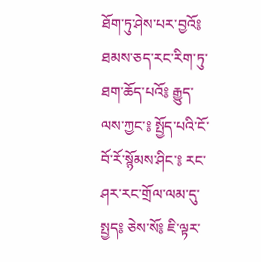ཐོག་ཏུ་ཤེས་པར་བྱའོ༔ ཐམས་ཅད་རང་རིག་ཏུ་ཐག་ཆོད་པའོ༔ རྒྱུད་ལས་ཀྱང་༔ སྤྱོད་པའི་ངོ་བོ་རོ་སྙོམས་ཤིང་༔ རང་ཤར་རང་གྲོལ་ལམ་དུ་སྤྱད༔ ཅེས་སོ༔ ཇི་ལྟར་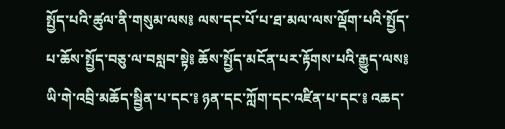སྤྱོད་པའི་ཚུལ་ནི་གསུམ་ལས༔ ལས་དང་པོ་པ་ཐ་མལ་ལས་ལྡོག་པའི་སྤྱོད་པ་ཆོས་སྤྱོད་བཅུ་ལ་བསླབ་སྟེ༔ ཆོས་སྤྱོད་མངོན་པར་རྟོགས་པའི་རྒྱུད་ལས༔ ཡི་གེ་འབྲི་མཆོད་སྦྱིན་པ་དང་༔ ཉན་དང་ཀློག་དང་འཛིན་པ་དང་༔ འཆད་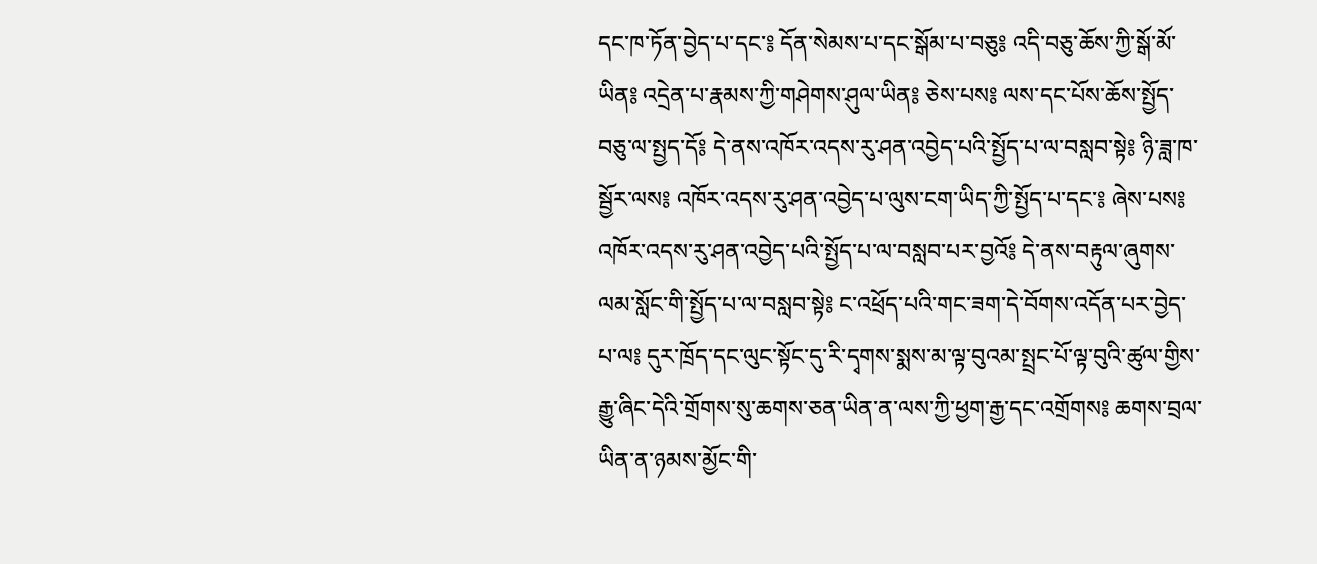དང་ཁ་ཏོན་བྱེད་པ་དང་༔ དོན་སེམས་པ་དང་སྒོམ་པ་བཅུ༔ འདི་བཅུ་ཆོས་ཀྱི་སྒོ་མོ་ཡིན༔ འདྲེན་པ་རྣམས་ཀྱི་གཤེགས་ཤུལ་ཡིན༔ ཅེས་པས༔ ལས་དང་པོས་ཆོས་སྤྱོད་བཅུ་ལ་སྤྱད་དོ༔ དེ་ནས་འཁོར་འདས་རུ་ཤན་འབྱེད་པའི་སྤྱོད་པ་ལ་བསླབ་སྟེ༔ ཉི་ཟླ་ཁ་སྦྱོར་ལས༔ འཁོར་འདས་རུ་ཤན་འབྱེད་པ་ལུས་ངག་ཡིད་ཀྱི་སྤྱོད་པ་དང་༔ ཞེས་པས༔ འཁོར་འདས་རུ་ཤན་འབྱེད་པའི་སྤྱོད་པ་ལ་བསླབ་པར་བྱའོ༔ དེ་ནས་བརྟུལ་ཞུགས་ལམ་སློང་གི་སྤྱོད་པ་ལ་བསླབ་སྟེ༔ ང་འཕྲོད་པའི་གང་ཟག་དེ་བོགས་འདོན་པར་བྱེད་པ་ལ༔ དུར་ཁྲོད་དང་ལུང་སྟོང་དུ་རི་དྭགས་སྨས་མ་ལྟ་བུའམ་སྤྲང་པོ་ལྟ་བུའི་ཚུལ་གྱིས་རྒྱུ་ཞིང་དེའི་གྲོགས་སུ་ཆགས་ཅན་ཡིན་ན་ལས་ཀྱི་ཕྱག་རྒྱ་དང་འགྲོགས༔ ཆགས་བྲལ་ཡིན་ན་ཉམས་མྱོང་གི་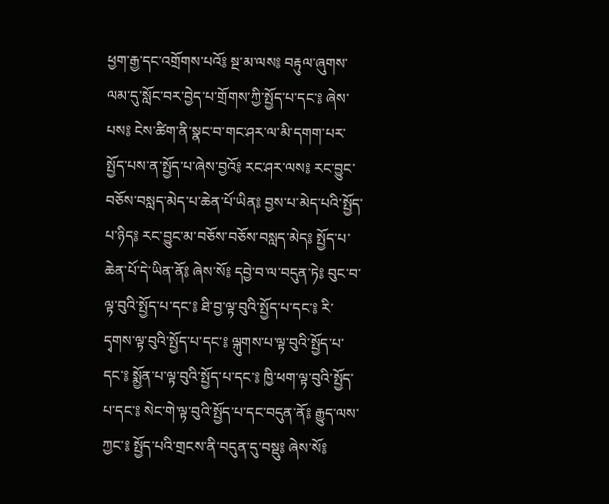ཕྱག་རྒྱ་དང་འགྲོགས་པའོ༔ སྔ་མ་ལས༔ བརྟུལ་ཞུགས་ལམ་དུ་སློང་བར་བྱེད་པ་གྲོགས་ཀྱི་སྤྱོད་པ་དང་༔ ཞེས་པས༔ ངེས་ཚིག་ནི་སྣང་བ་གང་ཤར་ལ་མི་དགག་པར་སྤྱོད་པས་ན་སྤྱོད་པ་ཞེས་བྱའོ༔ རང་ཤར་ལས༔ རང་བྱུང་བཅོས་བསླད་མེད་པ་ཆེན་པོ་ཡིན༔ བྱས་པ་མེད་པའི་སྤྱོད་པ་ཉིད༔ རང་བྱུང་མ་བཅོས་བཅོས་བསླད་མེད༔ སྤྱོད་པ་ཆེན་པོ་དེ་ཡིན་ནོ༔ ཞེས་སོ༔ དབྱེ་བ་ལ་བདུན་ཏེ༔ བུང་བ་ལྟ་བུའི་སྤྱོད་པ་དང་༔ ཐི་བྱ་ལྟ་བུའི་སྤྱོད་པ་དང་༔ རི་དྭགས་ལྟ་བུའི་སྤྱོད་པ་དང་༔ ལྐུགས་པ་ལྟ་བུའི་སྤྱོད་པ་དང་༔ སྨྱོན་པ་ལྟ་བུའི་སྤྱོད་པ་དང་༔ ཁྱི་ཕག་ལྟ་བུའི་སྤྱོད་པ་དང་༔ སེང་གེ་ལྟ་བུའི་སྤྱོད་པ་དང་བདུན་ནོ༔ རྒྱུད་ལས་ཀྱང་༔ སྤྱོད་པའི་གྲངས་ནི་བདུན་དུ་བསྡུ༔ ཞེས་སོ༔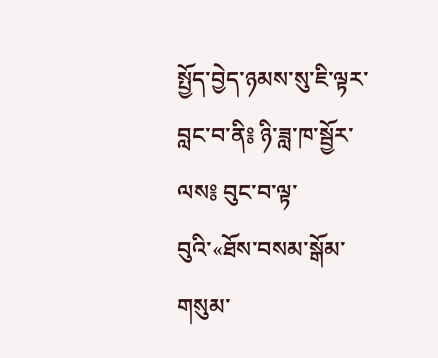སྤྱོད་བྱེད་ཉམས་སུ་ཇི་ལྟར་བླང་བ་ནི༔ ཉི་ཟླ་ཁ་སྦྱོར་ལས༔ བུང་བ་ལྟ་བུའི་«ཐོས་བསམ་སྒོམ་གསུམ་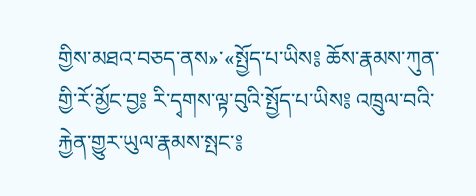གྱིས་མཐའ་བཅད་ནས»་«སྤྱོད་པ་ཡིས༔ ཆོས་རྣམས་ཀུན་གྱི་རོ་མྱོང་བྱ༔ རི་དྭགས་ལྟ་བུའི་སྤྱོད་པ་ཡིས༔ འཁྲུལ་བའི་རྐྱེན་གྱུར་ཡུལ་རྣམས་སྤང་༔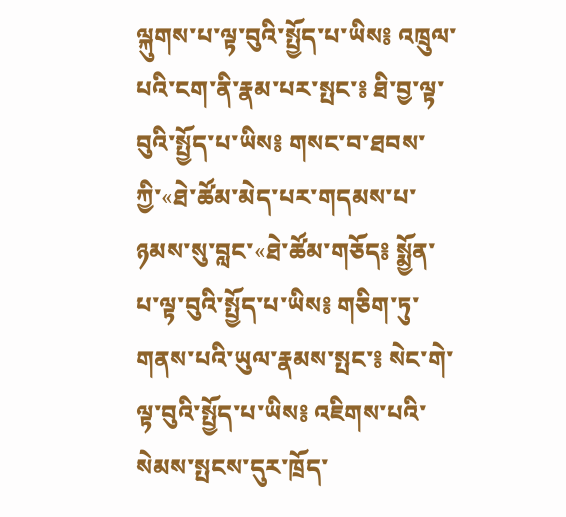ལྐུགས་པ་ལྟ་བུའི་སྤྱོད་པ་ཡིས༔ འཁྲུལ་པའི་ངག་ནི་རྣམ་པར་སྤང་༔ ཐི་བྱ་ལྟ་བུའི་སྤྱོད་པ་ཡིས༔ གསང་བ་ཐབས་ཀྱི་«ཐེ་ཚོམ་མེད་པར་གདམས་པ་ཉམས་སུ་བླང་«ཐེ་ཚོམ་གཅོད༔ སྨྱོན་པ་ལྟ་བུའི་སྤྱོད་པ་ཡིས༔ གཅིག་ཏུ་གནས་པའི་ཡུལ་རྣམས་སྤང་༔ སེང་གེ་ལྟ་བུའི་སྤྱོད་པ་ཡིས༔ འཇིགས་པའི་སེམས་སྤངས་དུར་ཁྲོད་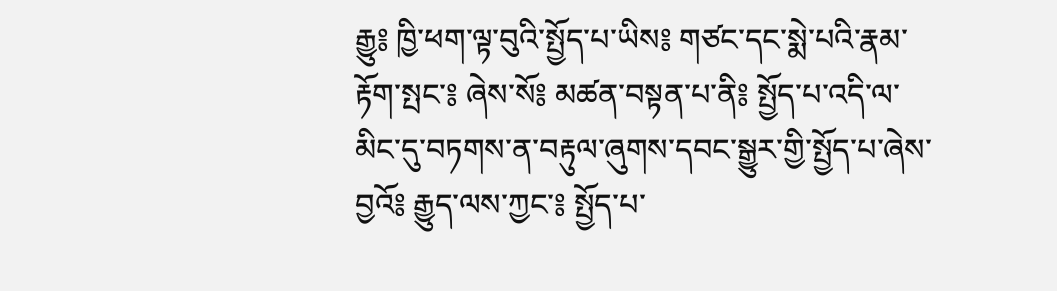རྒྱུ༔ ཁྱི་ཕག་ལྟ་བུའི་སྤྱོད་པ་ཡིས༔ གཙང་དང་སྨེ་པའི་རྣམ་རྟོག་སྤང་༔ ཞེས་སོ༔ མཚན་བསྟན་པ་ནི༔ སྤྱོད་པ་འདི་ལ་མིང་དུ་བཏགས་ན་བརྟུལ་ཞུགས་དབང་སྒྱུར་གྱི་སྤྱོད་པ་ཞེས་བྱའོ༔ རྒྱུད་ལས་ཀྱང་༔ སྤྱོད་པ་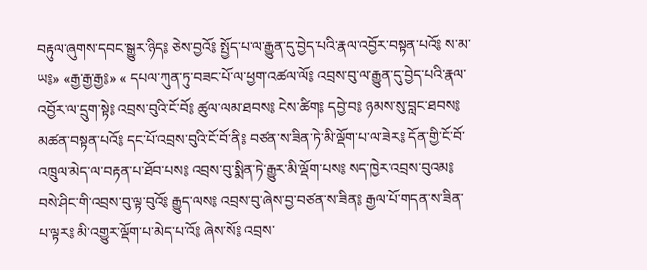བརྟུལ་ཞུགས་དབང་སྒྱུར་ཉིད༔ ཅེས་བྱའོ༔ སྤྱོད་པ་ལ་རྒྱུན་དུ་བྱེད་པའི་རྣལ་འབྱོར་བསྟན་པའོ༔ ས་མ་ཡ༔» «རྒྱ་རྒྱ་རྒྱ༔» « དཔལ་ཀུན་ཏུ་བཟང་པོ་ལ་ཕྱག་འཚལ་ལོ༔ འབྲས་བུ་ལ་རྒྱུན་དུ་བྱེད་པའི་རྣལ་འབྱོར་ལ་དྲུག་སྟེ༔ འབྲས་བུའི་ངོ་བོ༔ ཚུལ་ལམ་ཐབས༔ ངེས་ཚིག༔ དབྱེ་བ༔ ཉམས་སུ་བླང་ཐབས༔ མཚན་བསྟན་པའོ༔ དང་པོ་འབྲས་བུའི་ངོ་བོ་ནི༔ བཙན་ས་ཟིན་ཏེ་མི་ལྡོག་པ་ལ་ཟེར༔ དོན་གྱི་ངོ་བོ་འཁྲུལ་མེད་ལ་བརྟན་པ་ཐོབ་པས༔ འབྲས་བུ་སྨིན་ཏེ་རྒྱུར་མི་ལྡོག་པས༔ སད་ཁྱེར་འབྲས་བུའམ༔ བསེ་ཤིང་གི་འབྲས་བུ་ལྟ་བུའོ༔ རྒྱུད་ལས༔ འབྲས་བུ་ཞེས་བྱ་བཙན་ས་ཟིན༔ རྒྱལ་པོ་གདན་ས་ཟིན་པ་ལྟར༔ མི་འགྱུར་ལྡོག་པ་མེད་པ་འོ༔ ཞེས་སོ༔ འབྲས་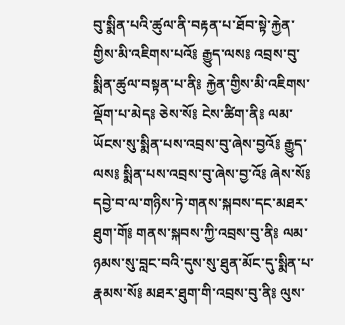བུ་སྨིན་པའི་ཚུལ་ནི་བརྟན་པ་ཐོབ་སྟེ་རྐྱེན་གྱིས་མི་འཇིགས་པའོ༔ རྒྱུད་ལས༔ འབྲས་བུ་སྨིན་ཚུལ་བསྟན་པ་ནི༔ རྐྱེན་གྱིས་མི་འཇིགས་ལྡོག་པ་མེད༔ ཅེས་སོ༔ ངེས་ཚིག་ནི༔ ལམ་ཡོངས་སུ་སྨིན་པས་འབྲས་བུ་ཞེས་བྱའོ༔ རྒྱུད་ལས༔ སྨིན་པས་འབྲས་བུ་ཞེས་བྱ་འོ༔ ཞེས་སོ༔ དབྱེ་བ་ལ་གཉིས་ཏེ་གནས་སྐབས་དང་མཐར་ཐུག་གོ༔ གནས་སྐབས་ཀྱི་འབྲས་བུ་ནི༔ ལམ་ཉམས་སུ་བླང་བའི་དུས་སུ་ཐུན་མོང་དུ་སྨིན་པ་རྣམས་སོ༔ མཐར་ཐུག་གི་འབྲས་བུ་ནི༔ ལུས་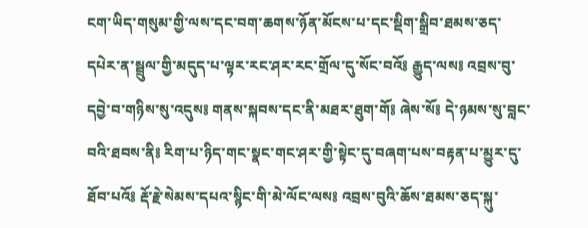ངག་ཡིད་གསུམ་གྱི་ལས་དང་བག་ཆགས་ཉོན་མོངས་པ་དང་སྡིག་སྒྲིབ་ཐམས་ཅད་དཔེར་ན་སྦྲུལ་གྱི་མདུད་པ་ལྟར་རང་ཤར་རང་གྲོལ་དུ་སོང་བའོ༔ རྒྱུད་ལས༔ འབྲས་བུ་དབྱེ་བ་གཉིས་སུ་འདུས༔ གནས་སྐབས་དང་ནི་མཐར་ཐུག་གོ༔ ཞེས་སོ༔ དེ་ཉམས་སུ་བླང་བའི་ཐབས་ནི༔ རིག་པ་ཉིད་གང་སྣང་གང་ཤར་གྱི་སྟེང་དུ་བཞག་པས་བརྟན་པ་མྱུར་དུ་ཐོབ་པའོ༔ རྡོ་རྗེ་སེམས་དཔའ་སྙིང་གི་མེ་ལོང་ལས༔ འབྲས་བུའི་ཆོས་ཐམས་ཅད་སྐུ་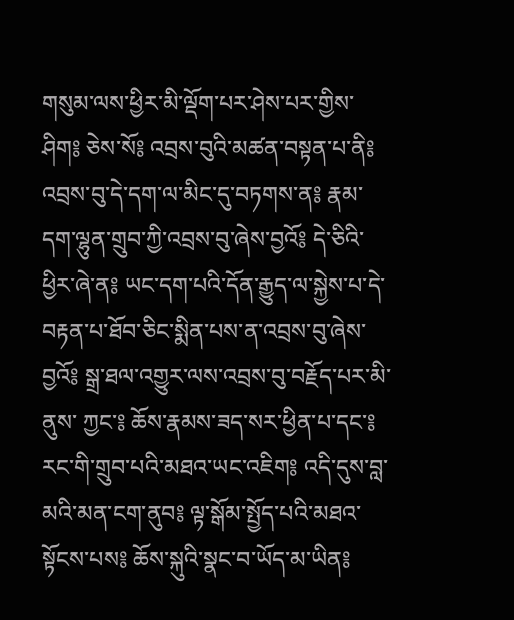གསུམ་ལས་ཕྱིར་མི་ལྡོག་པར་ཤེས་པར་གྱིས་ཤིག༔ ཅེས་སོ༔ འབྲས་བུའི་མཚན་བསྟན་པ་ནི༔ འབྲས་བུ་དེ་དག་ལ་མིང་དུ་བཏགས་ན༔ རྣམ་དག་ལྷུན་གྲུབ་ཀྱི་འབྲས་བུ་ཞེས་བྱའོ༔ དེ་ཅིའི་ཕྱིར་ཞེ་ན༔ ཡང་དག་པའི་དོན་རྒྱུད་ལ་སྐྱེས་པ་དེ་བརྟན་པ་ཐོབ་ཅིང་སྨིན་པས་ན་འབྲས་བུ་ཞེས་བྱའོ༔ སྒྲ་ཐལ་འགྱུར་ལས་འབྲས་བུ་བརྗོད་པར་མི་ནུས་ ཀྱང་༔ ཆོས་རྣམས་ཟད་སར་ཕྱིན་པ་དང་༔ རང་གི་གྲུབ་པའི་མཐའ་ཡང་འཇིག༔ འདི་དུས་བླ་མའི་མན་ངག་ནུབ༔ ལྟ་སྒོམ་སྤྱོད་པའི་མཐའ་སྟོངས་པས༔ ཆོས་སྐུའི་སྣང་བ་ཡོད་མ་ཡིན༔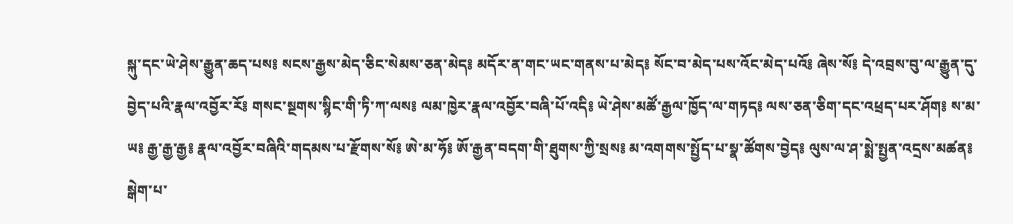སྐུ་དང་ཡེ་ཤེས་རྒྱུན་ཆད་པས༔ སངས་རྒྱས་མེད་ཅིང་སེམས་ཅན་མེད༔ མདོར་ན་གང་ཡང་གནས་པ་མེད༔ སོང་བ་མེད་པས་འོང་མེད་པའོ༔ ཞེས་སོ༔ དེ་འབྲས་བུ་ལ་རྒྱུན་དུ་བྱེད་པའི་རྣལ་འབྱོར་རོ༔ གསང་སྔགས་སྙིང་གི་ཏི་ཀ་ལས༔ ལམ་ཁྱེར་རྣལ་འབྱོར་བཞི་པོ་འདི༔ ཡེ་ཤེས་མཚོ་རྒྱལ་ཁྱོད་ལ་གཏད༔ ལས་ཅན་ཅིག་དང་འཕྲད་པར་ཤོག༔ ས་མ་ཡ༔ རྒྱ་རྒྱ་རྒྱ༔ རྣལ་འབྱོར་བཞིའི་གདམས་པ་རྫོགས་སོ༔ ཨེ་མ་ཧོ༔ ཨོ་རྒྱན་བདག་གི་ཐུགས་ཀྱི་སྲས༔ མ་འགགས་སྤྱོད་པ་སྣ་ཚོགས་བྱེད༔ ལུས་ལ་ཤ་སྨེ་སྤྱན་འདྲས་མཚན༔ སྒེག་པ་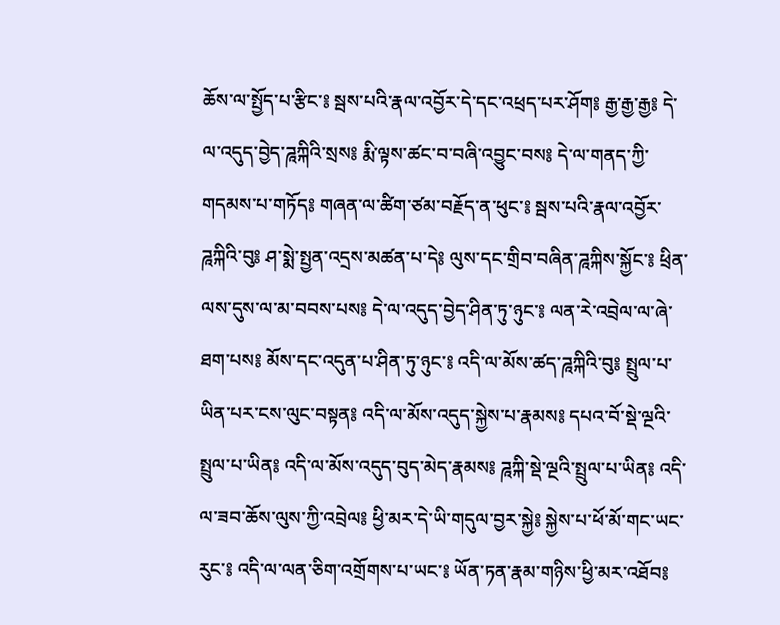ཆོས་ལ་སྤྱོད་པ་རྩིང་༔ སྦས་པའི་རྣལ་འབྱོར་དེ་དང་འཕྲད་པར་ཤོག༔ རྒྱ་རྒྱ་རྒྱ༔ དེ་ལ་འདུད་བྱེད་ཌཱཀྐིའི་སྲས༔ རྨི་ལྟས་ཚང་བ་བཞི་འབྱུང་བས༔ དེ་ལ་གནད་ཀྱི་གདམས་པ་གཏོད༔ གཞན་ལ་ཚིག་ཙམ་བརྗོད་ན་ཕུང་༔ སྦས་པའི་རྣལ་འབྱོར་ཌཱཀྐིའི་བུ༔ ཤ་སྨེ་སྤྱན་འདྲས་མཚན་པ་དེ༔ ལུས་དང་གྲིབ་བཞིན་ཌཱཀྐིས་སྐྱོང་༔ ཕྲིན་ལས་དུས་ལ་མ་བབས་པས༔ དེ་ལ་འདུད་བྱེད་ཤིན་ཏུ་ཉུང་༔ ལན་རེ་འབྲེལ་ལ་ཞེ་ཐག་པས༔ མོས་དང་འདུན་པ་ཤིན་ཏུ་ཉུང་༔ འདི་ལ་མོས་ཚད་ཌཱཀྐིའི་བུ༔ སྤྲུལ་པ་ཡིན་པར་ངས་ལུང་བསྟན༔ འདི་ལ་མོས་འདུད་སྐྱེས་པ་རྣམས༔ དཔའ་བོ་སྡེ་ལྔའི་སྤྲུལ་པ་ཡིན༔ འདི་ལ་མོས་འདུད་བུད་མེད་རྣམས༔ ཌཱཀྐི་སྡེ་ལྔའི་སྤྲུལ་པ་ཡིན༔ འདི་ལ་ཟབ་ཆོས་ལུས་ཀྱི་འབྲེལ༔ ཕྱི་མར་དེ་ཡི་གདུལ་བྱར་སྐྱེ༔ སྐྱེས་པ་ཕོ་མོ་གང་ཡང་རུང་༔ འདི་ལ་ལན་ཅིག་འགྲོགས་པ་ཡང་༔ ཡོན་ཏན་རྣམ་གཉིས་ཕྱི་མར་འཐོབ༔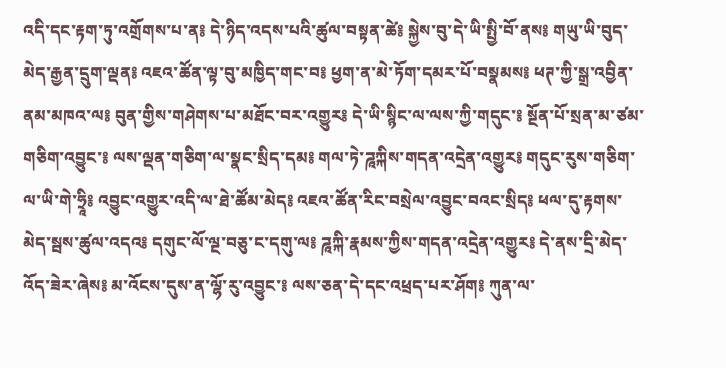འདི་དང་རྟག་ཏུ་འགྲོགས་པ་ན༔ དེ་ཉིད་འདས་པའི་ཚུལ་བསྟན་ཚེ༔ སྐྱེས་བུ་དེ་ཡི་སྤྱི་བོ་ནས༔ གཡུ་ཡི་བུད་མེད་རྒྱན་དྲུག་ལྡན༔ འཇའ་ཚོན་ལྟ་བུ་མཁྱིད་གང་བ༔ ཕྱག་ན་མེ་ཏོག་དམར་པོ་བསྣམས༔ ཕཊ་ཀྱི་སྒྲ་འབྱིན་ནམ་མཁའ་ལ༔ བུན་གྱིས་གཤེགས་པ་མཐོང་བར་འགྱུར༔ དེ་ཡི་སྙིང་ལ་ལས་ཀྱི་གདུང་༔ སྔོན་པོ་སྲན་མ་ཙམ་གཅིག་འབྱུང་༔ ལས་ལྡན་གཅིག་ལ་སྣང་སྲིད་དམ༔ གལ་ཏེ་ཌཱཀྐིས་གདན་འདྲེན་འགྱུར༔ གདུང་རུས་གཅིག་ལ་ཡི་གེ་ཧྲཱི༔ འབྱུང་འགྱུར་འདི་ལ་ཐེ་ཚོམ་མེད༔ འཇའ་ཚོན་རིང་བསྲེལ་འབྱུང་བའང་སྲིད༔ ཕལ་དུ་རྟགས་མེད་སྦས་ཚུལ་འདའ༔ དགུང་ལོ་ལྔ་བཅུ་ང་དགུ་ལ༔ ཌཱཀྐི་རྣམས་ཀྱིས་གདན་འདྲེན་འགྱུར༔ དེ་ནས་དྲི་མེད་འོད་ཟེར་ཞེས༔ མ་འོངས་དུས་ན་ལྷོ་རུ་འབྱུང་༔ ལས་ཅན་དེ་དང་འཕྲད་པར་ཤོག༔ ཀུན་ལ་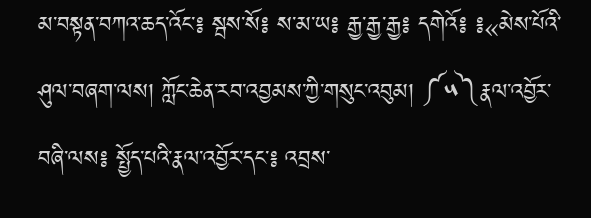མ་བསྟན་བཀའ་ཆད་འོང་༔ སྦས་སོ༔ ས་མ་ཡ༔ རྒྱ་རྒྱ་རྒྱ༔ དགེའོ༔ ༔«མེས་པོའི་ཤུལ་བཞག་ལས། ཀློང་ཆེན་རབ་འབྱམས་ཀྱི་གསུང་འབུམ། ༼༥༽རྣལ་འབྱོར་བཞི་ལས༔ སྤྱོད་པའི་རྣལ་འབྱོར་དང་༔ འབྲས་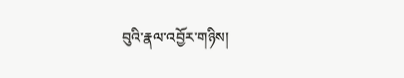བུའི་རྣལ་འབྱོར་གཉིས།